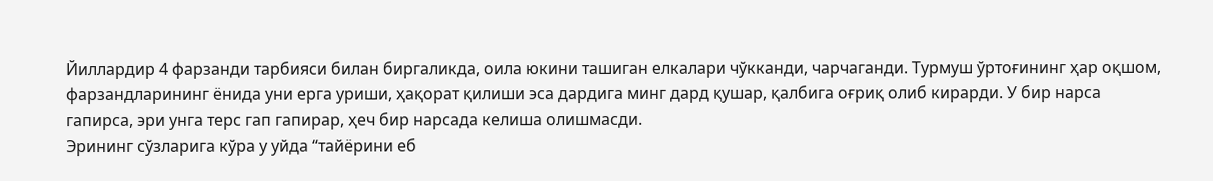Йиллардир 4 фарзанди тарбияси билан биргаликда, оила юкини ташиган елкалари чўкканди, чарчаганди. Турмуш ўртоғининг ҳар оқшом, фарзандларининг ёнида уни ерга уриши, ҳақорат қилиши эса дардига минг дард қушар, қалбига оғриқ олиб кирарди. У бир нарса гапирса, эри унга терс гап гапирар, ҳеч бир нарсада келиша олишмасди.
Эрининг сўзларига кўра у уйда “тайёрини еб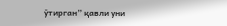ўтирган” қавли уни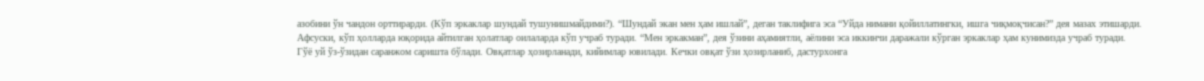азобини ўн чандон орттирарди. (Кўп эркаклар шундай тушунишмайдими?). “Шундай экан мен ҳам ишлай”, деган таклифига эса “Уйда нимани қойиллатингки, ишга чиқмоқчисан?” дея мазах этишарди.
Афсуски, кўп ҳолларда юқорида айтилган ҳолатлар оилаларда кўп учраб туради. “Мен эркакман”, дея ўзини аҳамиятли, аёлини эса иккинчи даражали кўрган эркаклар ҳам кунимизда учраб туради.
Гўё уй ўз-ўзидан саранжом саришта бўлади. Овқатлар ҳозирланади, кийимлар ювилади. Кечки овқат ўзи ҳозирланиб, дастурхонга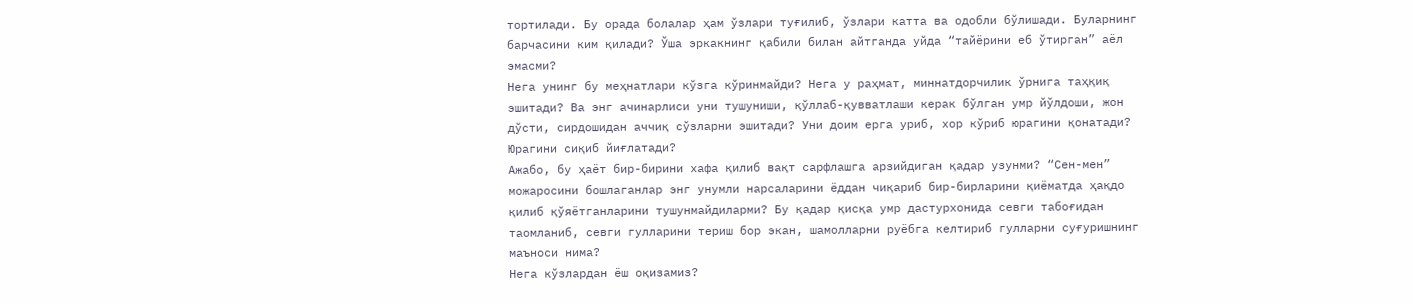тортилади. Бу орада болалар ҳам ўзлари туғилиб, ўзлари катта ва одобли бўлишади. Буларнинг барчасини ким қилади? Ўша эркакнинг қабили билан айтганда уйда “тайёрини еб ўтирган” аёл эмасми?
Нега унинг бу меҳнатлари кўзга кўринмайди? Нега у раҳмат, миннатдорчилик ўрнига таҳқиқ эшитади? Ва энг ачинарлиси уни тушуниши, қўллаб-қувватлаши керак бўлган умр йўлдоши, жон дўсти, сирдошидан аччиқ сўзларни эшитади? Уни доим ерга уриб, хор кўриб юрагини қонатади? Юрагини сиқиб йиғлатади?
Ажабо, бу ҳаёт бир-бирини хафа қилиб вақт сарфлашга арзийдиган қадар узунми? “Сен-мен” можаросини бошлаганлар энг унумли нарсаларини ёддан чиқариб бир-бирларини қиёматда ҳақдо қилиб қўяётганларини тушунмайдиларми? Бу қадар қисқа умр дастурхонида севги табоғидан таомланиб, севги гулларини териш бор экан, шамолларни руёбга келтириб гулларни суғуришнинг маъноси нима?
Нега кўзлардан ёш оқизамиз?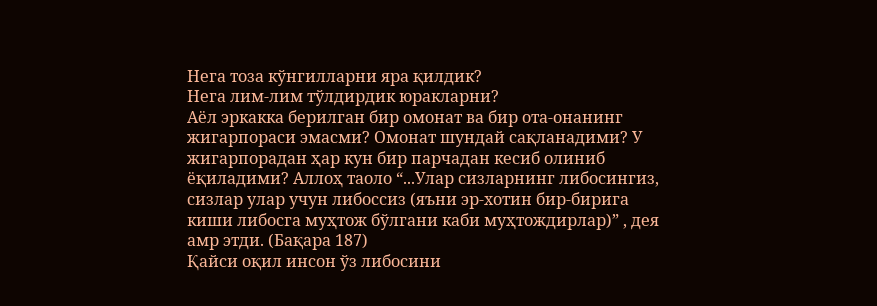Нега тоза кўнгилларни яра қилдик?
Нега лим-лим тўлдирдик юракларни?
Аёл эркакка берилган бир омонат ва бир ота-онанинг жигарпораси эмасми? Омонат шундай сақланадими? У жигарпорадан ҳар кун бир парчадан кесиб олиниб ёқиладими? Аллоҳ таоло “...Улар сизларнинг либосингиз, сизлар улар учун либоссиз (яъни эр-хотин бир-бирига киши либосга муҳтож бўлгани каби муҳтождирлар)” , дея амр этди. (Бақара 187)
Қайси оқил инсон ўз либосини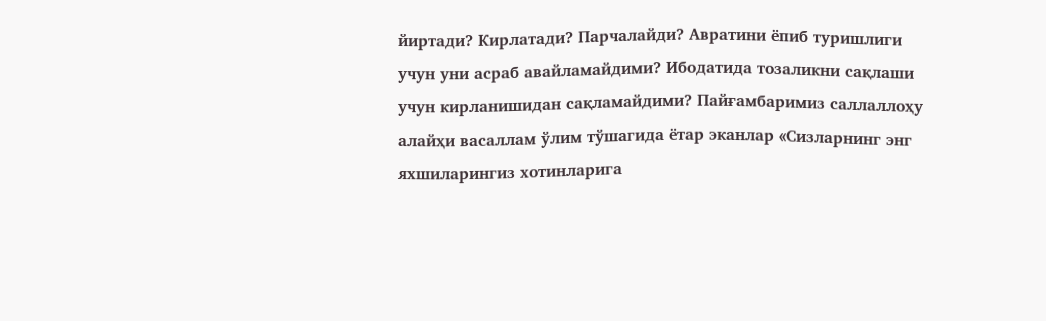йиртади? Кирлатади? Парчалайди? Авратини ёпиб туришлиги учун уни асраб авайламайдими? Ибодатида тозаликни сақлаши учун кирланишидан сақламайдими? Пайғамбаримиз саллаллоҳу алайҳи васаллам ўлим тўшагида ётар эканлар «Сизларнинг энг яхшиларингиз хотинларига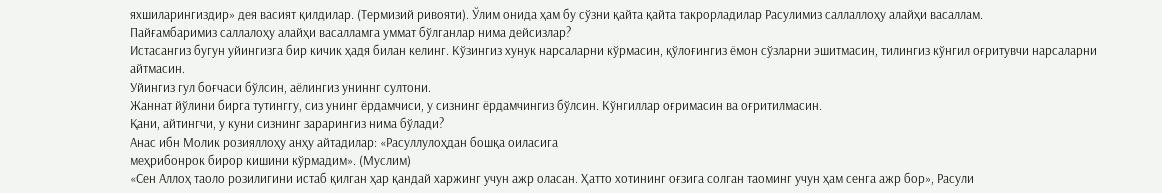яхшиларингиздир» дея васият қилдилар. (Термизий ривояти). Ўлим онида ҳам бу сўзни қайта қайта такрорладилар Расулимиз саллаллоҳу алайҳи васаллам.
Пайғамбаримиз саллалоҳу алайҳи васалламга уммат бўлганлар нима дейсизлар?
Истасангиз бугун уйингизга бир кичик ҳадя билан келинг. Кўзингиз хунук нарсаларни кўрмасин, қўлоғингиз ёмон сўзларни эшитмасин, тилингиз кўнгил оғритувчи нарсаларни айтмасин.
Уйингиз гул боғчаси бўлсин, аёлингиз униннг султони.
Жаннат йўлини бирга тутинггу, сиз унинг ёрдамчиси, у сизнинг ёрдамчингиз бўлсин. Кўнгиллар оғримасин ва оғритилмасин.
Қани, айтингчи, у куни сизнинг зарарингиз нима бўлади?
Анас ибн Молик розияллоҳу анҳу айтадилар: «Расуллулоҳдан бошқа оиласига
меҳрибонрок бирор кишини кўрмадим». (Муслим)
«Сен Аллоҳ таоло розилигини истаб қилган ҳар қандай харжинг учун ажр оласан. Ҳатто хотининг оғзига солган таоминг учун ҳам сенга ажр бор», Расули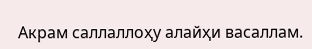Акрам саллаллоҳу алайҳи васаллам.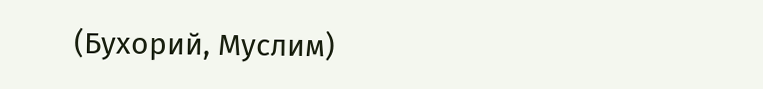(Бухорий, Муслим)